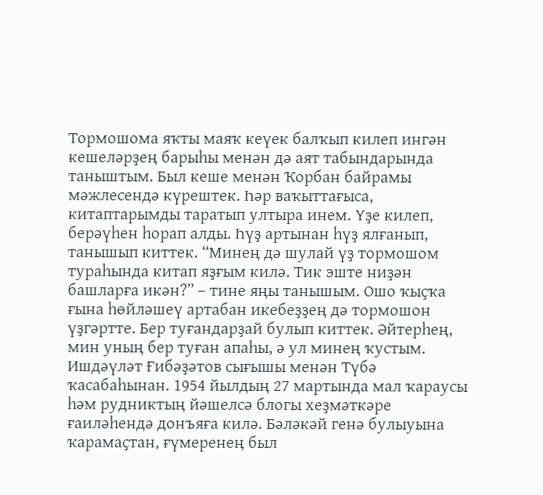Тормошома яҡты маяҡ кеүек балҡып килеп ингән кешеләрҙең барыһы менән дә аят табындарында таныштым. Был кеше менән Ҡорбан байрамы мәжлесендә күрештек. Һәр ваҡыттағыса, китаптарымды таратып ултыра инем. Үҙе килеп, берәүһен һорап алды. Һүҙ артынан һүҙ ялғанып, танышып киттек. “Минең дә шулай үҙ тормошом тураһында китап яҙғым килә. Тик эште ниҙән башларға икән?” – тине яңы танышым. Ошо ҡыҫҡа ғына һөйләшеү артабан икебеҙҙең дә тормошон үҙгәртте. Бер туғандарҙай булып киттек. Әйтерһең, мин уның бер туған апаһы, ә ул минең ҡустым.
Ишдәүләт Ғибәҙәтов сығышы менән Түбә ҡасабаһынан. 1954 йылдың 27 мартында мал ҡараусы һәм рудниктың йәшелсә блогы хеҙмәткәре ғаиләһендә донъяға килә. Бәләкәй генә булыуына ҡарамаҫтан, ғүмеренең был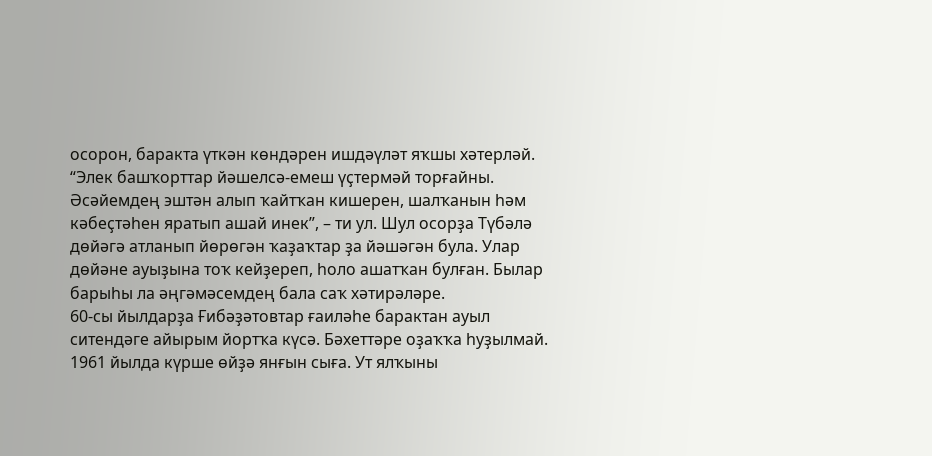осорон, баракта үткән көндәрен ишдәүләт яҡшы хәтерләй. “Элек башҡорттар йәшелсә-емеш үҫтермәй торғайны. Әсәйемдең эштән алып ҡайтҡан кишерен, шалҡанын һәм кәбеҫтәһен яратып ашай инек”, – ти ул. Шул осорҙа Түбәлә дөйәгә атланып йөрөгән ҡаҙаҡтар ҙа йәшәгән була. Улар дөйәне ауыҙына тоҡ кейҙереп, һоло ашатҡан булған. Былар барыһы ла әңгәмәсемдең бала саҡ хәтирәләре.
60-сы йылдарҙа Ғибәҙәтовтар ғаиләһе барактан ауыл ситендәге айырым йортҡа күсә. Бәхеттәре оҙаҡҡа һуҙылмай. 1961 йылда күрше өйҙә янғын сыға. Ут ялҡыны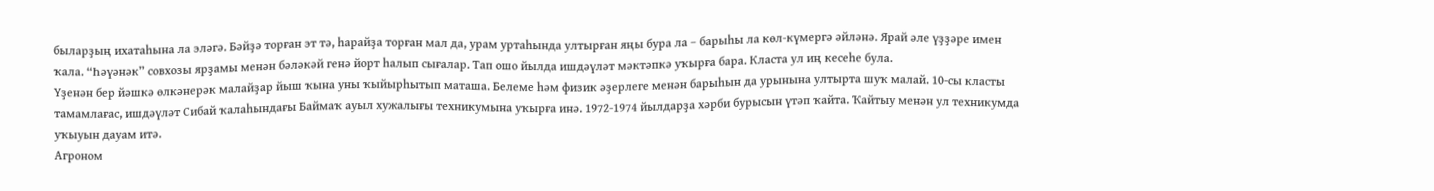быларҙың ихатаһына ла эләгә. Бәйҙә торған эт тә, һарайҙа торған мал да, урам уртаһында ултырған яңы бура ла – барыһы ла көл-күмергә әйләнә. Ярай әле үҙҙәре имен ҡала. “Һәүәнәк” совхозы ярҙамы менән бәләкәй генә йорт һалып сығалар. Тап ошо йылда ишдәүләт мәктәпкә уҡырға бара. Класта ул иң кесеһе була.
Үҙенән бер йәшкә өлкәнерәк малайҙар йыш ҡына уны ҡыйырһытып маташа. Белеме һәм физик әҙерлеге менән барыһын да урынына ултырта шуҡ малай. 10-сы класты тамамлағас, ишдәүләт Сибай ҡалаһындағы Баймаҡ ауыл хужалығы техникумына уҡырға инә. 1972-1974 йылдарҙа хәрби бурысын үтәп ҡайта. Ҡайтыу менән ул техникумда уҡыуын дауам итә.
Агроном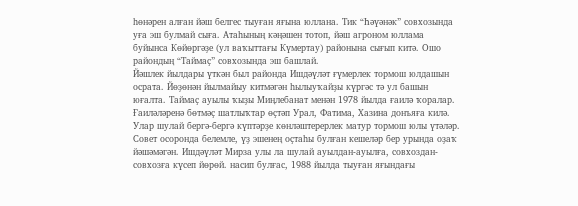һөнәрен алған йәш белгес тыуған яғына юллана. Тик “Һәүәнәк” совхозында уға эш булмай сыға. Атаһының кәңәшен тотоп, йәш агроном юллама буйынса Көйөргәҙе (ул ваҡыттағы Күмертау) районына сығып китә. Ошо райондың “Таймаҫ” совхозында эш башлай.
Йәшлек йылдары үткән был районда Ишдәүләт ғүмерлек тормош юлдашын осрата. Йөҙөнән йылмайыу китмәгән һылыуҡайҙы күргәс тә ул башын юғалта. Таймаҫ ауылы ҡыҙы Миңлебанат менән 1978 йылда ғаилә ҡоралар. Ғаиләләренә бөтмәҫ шатлыҡтар өҫтәп Урал, Фатима, Хазина донъяға килә. Улар шулай бергә-бергә күптәрҙе көнләштерерлек матур тормош юлы үтәләр.
Совет осоронда белемле, үҙ эшенең оҫтаһы булған кешеләр бер урында оҙаҡ йәшәмәгән. Ишдәүләт Мирза улы ла шулай ауылдан-ауылға, совхоздан-совхозға күсеп йөрөй. насип булғас, 1988 йылда тыуған яғындағы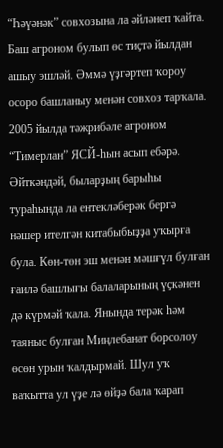“Һәүәнәк” совхозына ла әйләнеп ҡайта.
Баш агроном булып өс тиҫтә йылдан ашыу эшләй. Әммә үҙгәртеп ҡороу осоро башланыу менән совхоз тарҡала. 2005 йылда тәжрибәле агроном “Тимерлан” ЯСЙ-һын асып ебәрә. Әйткәндәй, быларҙың барыһы тураһында ла ентекләберәк бергә нәшер ителгән китабыбыҙҙа уҡырға була. Көн-төн эш менән мәшғүл булған ғаилә башлығы балаларының үҫкәнен дә күрмәй ҡала. Янында терәк һәм таяныс булған Миңлебанат борсолоу өсөн урын ҡалдырмай. Шул уҡ ваҡытта ул үҙе лә өйҙә бала ҡарап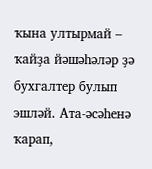ҡына ултырмай – ҡайҙа йәшәһәләр ҙә бухгалтер булып эшләй. Ата-әсәһенә ҡарап,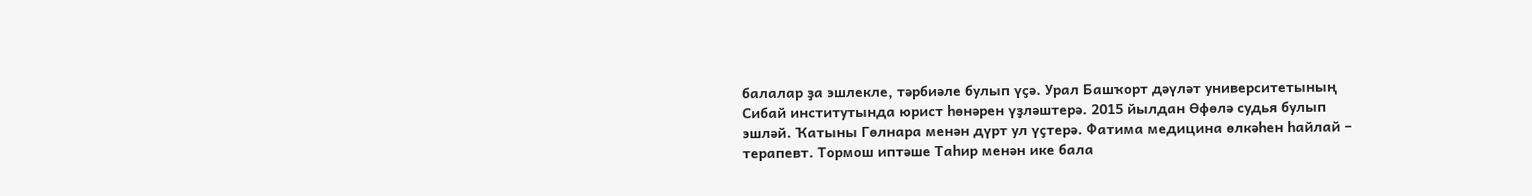балалар ҙа эшлекле, тәрбиәле булып үҫә. Урал Башҡорт дәүләт университетының Сибай институтында юрист һөнәрен үҙләштерә. 2015 йылдан Өфөлә судья булып эшләй. Ҡатыны Гөлнара менән дүрт ул үҫтерә. Фатима медицина өлкәһен һайлай – терапевт. Тормош иптәше Таһир менән ике бала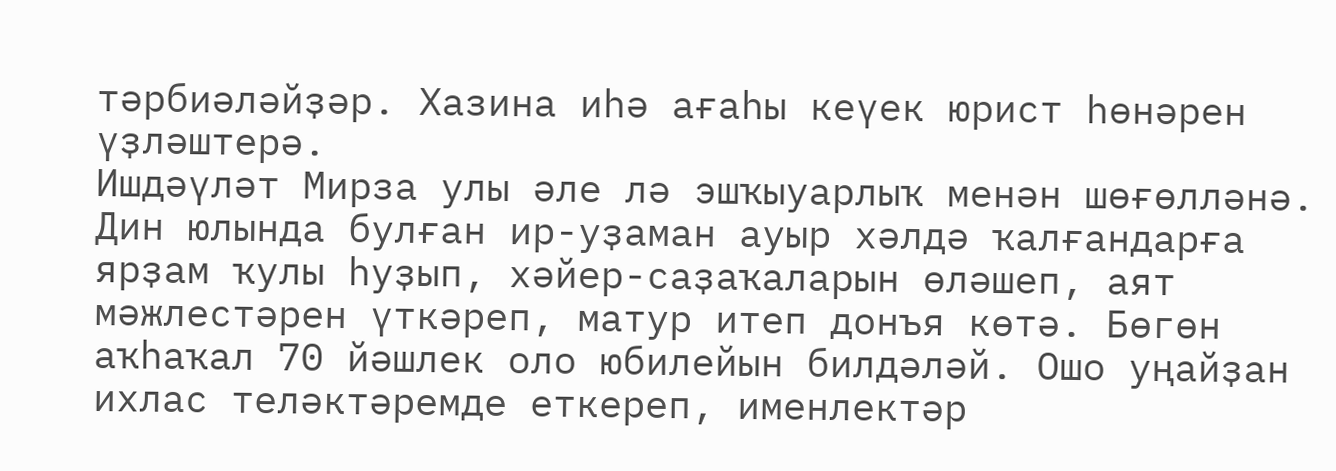тәрбиәләйҙәр. Хазина иһә ағаһы кеүек юрист һөнәрен үҙләштерә.
Ишдәүләт Мирза улы әле лә эшҡыуарлыҡ менән шөғөлләнә. Дин юлында булған ир-уҙаман ауыр хәлдә ҡалғандарға ярҙам ҡулы һуҙып, хәйер-саҙаҡаларын өләшеп, аят мәжлестәрен үткәреп, матур итеп донъя көтә. Бөгөн аҡһаҡал 70 йәшлек оло юбилейын билдәләй. Ошо уңайҙан ихлас теләктәремде еткереп, именлектәр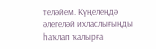теләйем. Күңелеңдә әлегеләй ихласлығыңды һаҡлап ҡалырға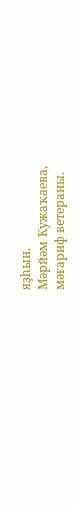яҙһын.
Мәрйәм Ҡужаҡаева,
мәғариф ветераны.